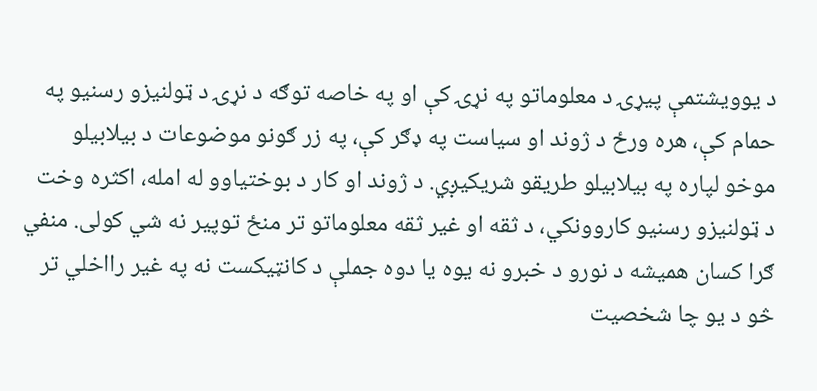د یوویشتمې پیړۍ د معلوماتو په نړۍ کې او په خاصه توګه د نړۍ د ټولنیزو رسنیو په حمام کې، هره ورځ د ژوند او سیاست په ډګر کې، په زر ګونو موضوعات د بیلابیلو موخو لپاره په بیلابیلو طریقو شریکیږي. د ژوند او کار د بوختیاوو له امله، اکثره وخت د ټولنیزو رسنیو کاروونکي، د ثقه او غیر ثقه معلوماتو تر منځ توپیر نه شي کولی. منفي ګرا کسان همیشه د نورو د خبرو نه یوه یا دوه جملې د کانټیکست نه په غیر رااخلي تر څو د یو چا شخصیت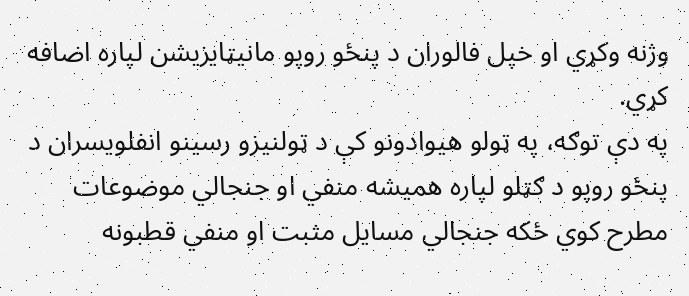وژنه وکړي او خپل فالوران د پنځو روپو مانیټایزیشن لپاره اضافه کړي.
په دې توګه، په ټولو هیوادونو کې د ټولنیزو رسینو انفلویسران د پنځو روپو د ګټلو لپاره همیشه منفي او جنجالي موضوعات مطرح کوي ځکه جنجالي مسایل مثبت او منفي قطبونه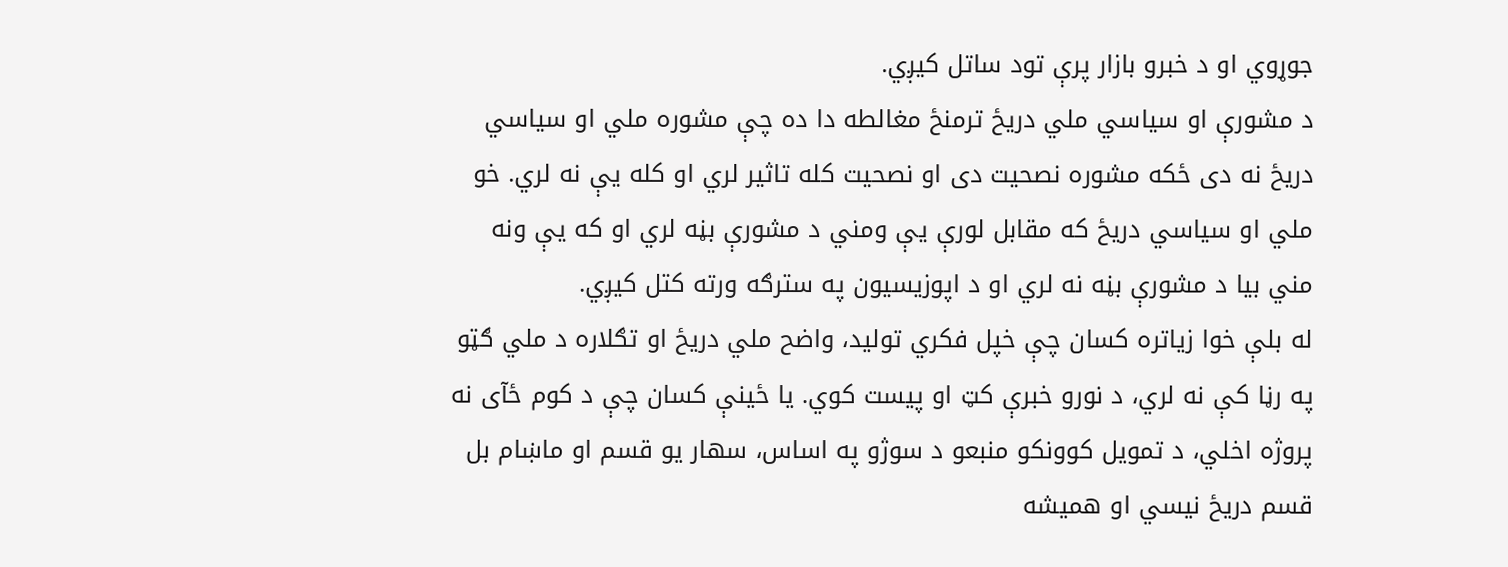جوړوي او د خبرو بازار پرې تود ساتل کیږي.
د مشورې او سیاسي ملي دریځ ترمنځ مغالطه دا ده چې مشوره ملي او سیاسي دریځ نه دی ځکه مشوره نصحیت دی او نصحیت کله تاثیر لري او کله یې نه لري. خو ملي او سیاسي دریځ که مقابل لورې یې ومني د مشورې بڼه لري او که یې ونه مني بیا د مشورې بڼه نه لري او د اپوزیسیون په سترګه ورته کتل کیږي.
له بلې خوا زیاتره کسان چې خپل فکري تولید، واضح ملي دریځ او تګلاره د ملي ګټو په رڼا کې نه لري، د نورو خبرې کټ او پیست کوي. یا ځینې کسان چې د کوم ځآی نه پروژه اخلي، د تمویل کوونکو منبعو د سوژو په اساس، سهار یو قسم او ماښام بل قسم دریځ نیسي او همیشه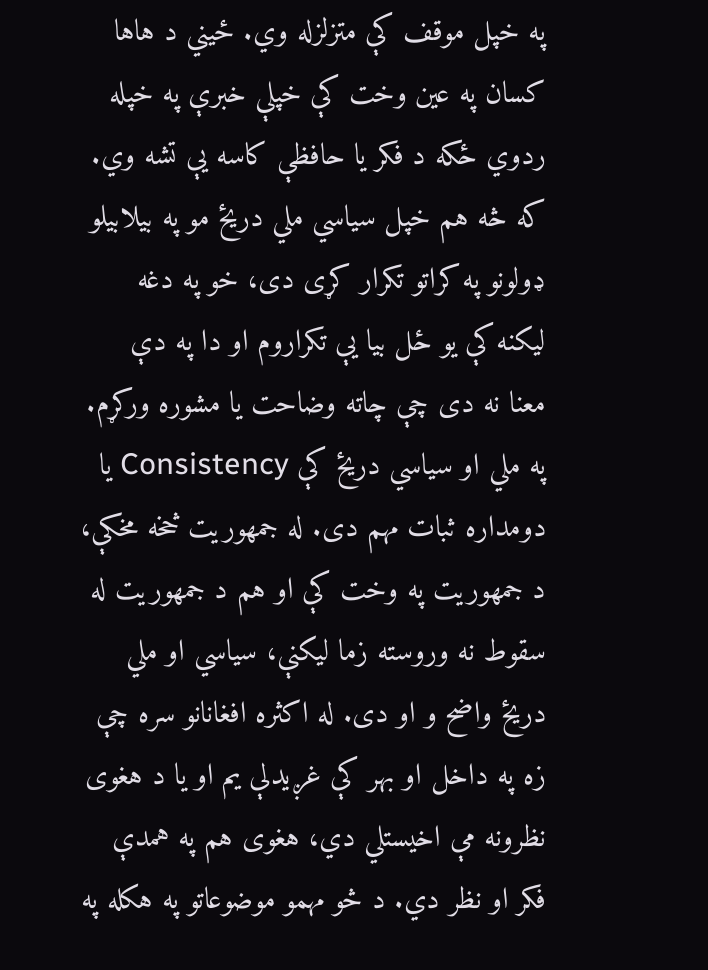په خپل موقف کې متزلزله وي. ځیني د هاها کسان په عین وخت کې خپلې خبرې په خپله ردوي ځکه د فکر یا حافظې کاسه یې تشه وي.
که څه هم خپل سیاسي ملي دریځ مو په بیلابیلو ډولونو په کراتو تکرار کړی دی، خو په دغه لیکنه کې یو ځل بیا یې تکراروم او دا په دې معنا نه دی چې چاته وضاحت یا مشوره ورکړم.
په ملي او سیاسي دریځ کې Consistency یا دومداره ثبات مهم دی. له جمهوریت څخه مخکې، د جمهوریت په وخت کې او هم د جمهوریت له سقوط نه وروسته زما لیکنې، سیاسي او ملي دریځ واضح و او دی. له اکثره افغانانو سره چې زه په داخل او بهر کې غږیدلې یم او یا د هغوی نظرونه مې اخیستلي دي، هغوی هم په همدې فکر او نظر دي. د څو مهمو موضوعاتو په هکله په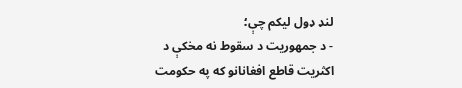لنډ ډول لیکم چې؛
- د جمهوریت د سقوط نه مخکې د اکثریت قاطع افغانانو که په حکومت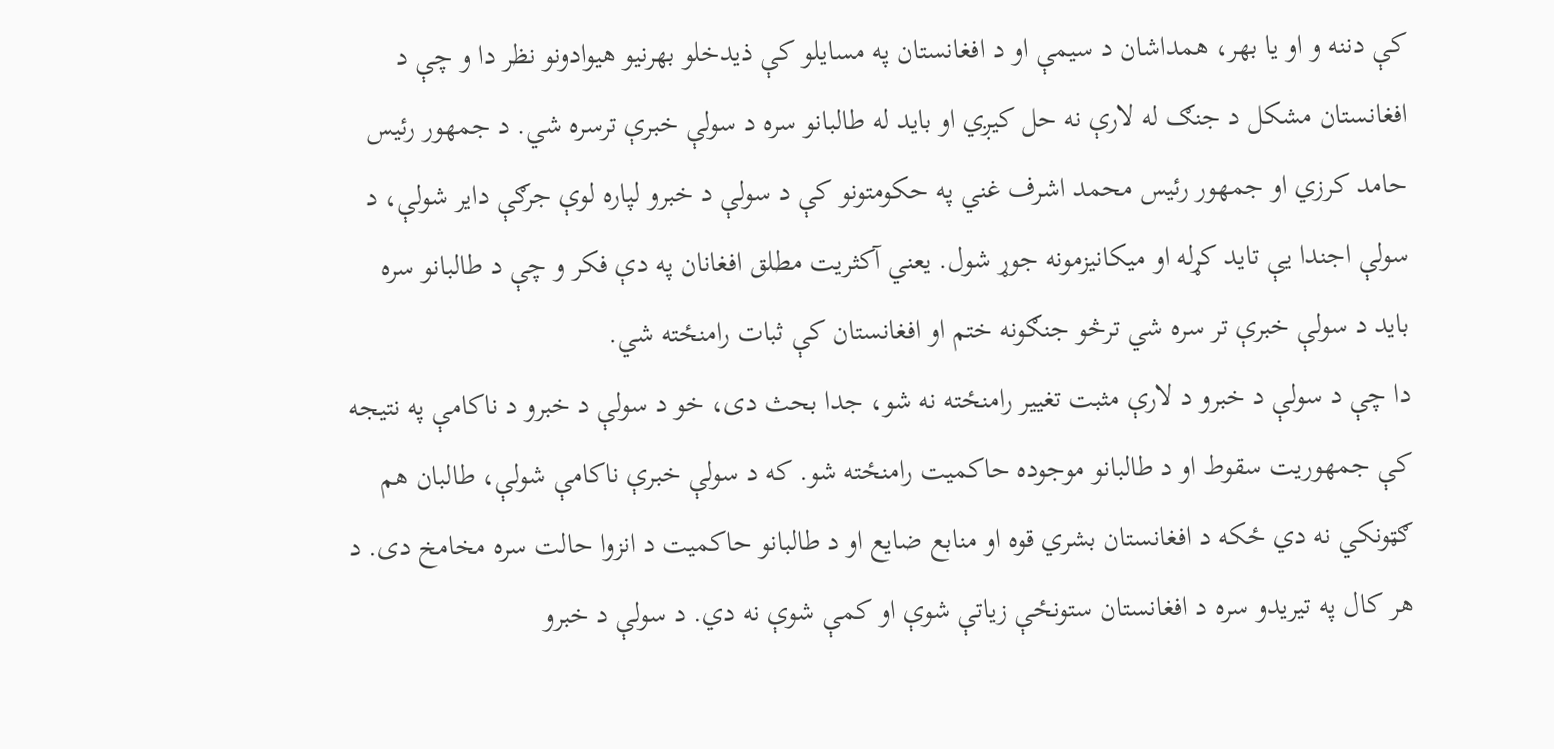کې دننه و او یا بهر، همداشان د سیمې او د افغانستان په مسایلو کې ذیدخلو بهرنيو هیوادونو نظر دا و چې د افغانستان مشکل د جنګ له لارې نه حل کیږي او باید له طالبانو سره د سولې خبرې ترسره شي. د جمهور رئيس حامد کرزي او جمهور رئيس محمد اشرف غني په حکومتونو کې د سولې د خبرو لپاره لوې جرګې دایر شولې، د سولې اجندا یې تاید کړله او میکانیزمونه جوړ شول. یعني آکثریت مطلق افغانان په دې فکر و چې د طالبانو سره باید د سولې خبرې تر سره شي ترڅو جنګونه ختم او افغانستان کې ثبات رامنځته شي.
دا چې د سولې د خبرو د لارې مثبت تغییر رامنځته نه شو، جدا بحث دی، خو د سولې د خبرو د ناکامې په نتیجه کې جمهوریت سقوط او د طالبانو موجوده حاکمیت رامنځته شو. که د سولې خبرې ناکامې شولې، طالبان هم ګټونکي نه دي ځکه د افغانستان بشري قوه او منابع ضایع او د طالبانو حاکمیت د انزوا حالت سره مخامخ دی. د هر کال په تیریدو سره د افغانستان ستونځې زیاتې شوې او کمې شوې نه دي. د سولې د خبرو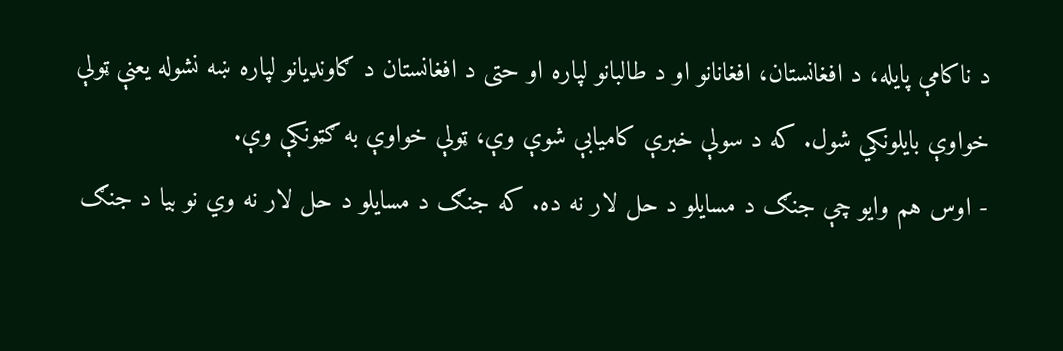د ناکامې پایله، د افغانستان، افغانانو او د طالبانو لپاره او حتی د افغانستان د ګاونډیانو لپاره ښه نشوله یعنې ټولې خواوې بایلونکي شول. که د سولې خبرې کامیابې شوې وې، ټولې خواوې به ګټونکې وې.
- اوس هم وایو چې جنګ د مسایلو د حل لار نه ده. که جنګ د مسایلو د حل لار نه وي نو بیا د جنګ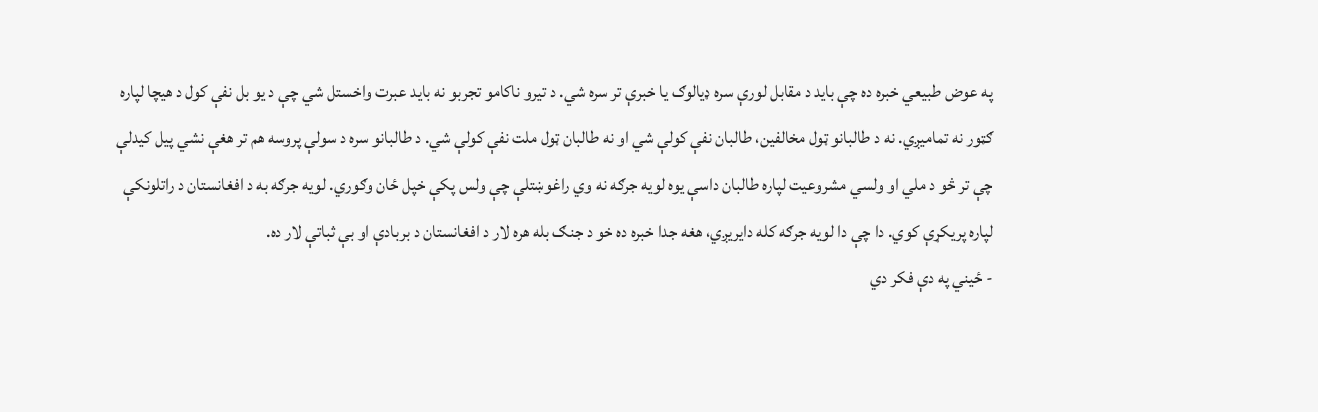په عوض طبیعي خبره ده چې باید د مقابل لورې سره ډیالوګ یا خبرې تر سره شي. د تیرو ناکامو تجربو نه باید عبرت واخستل شي چې د یو بل نفې کول د هیچا لپاره ګټور نه تمامیږي. نه د طالبانو ټول مخالفین، طالبان نفې کولې شي او نه طالبان ټول ملت نفې کولې شي. د طالبانو سره د سولې پروسه هم تر هغې نشي پيل کیدلې چې تر څو د ملي او ولسي مشروعیت لپاره طالبان داسې یوه لویه جرګه نه وي راغوښتلې چې ولس پکې خپل ځان وګوري. لویه جرګه به د افغانستان د راتلونکې لپاره پریکړې کوي. دا چې دا لویه جرګه کله دایریږي، هغه جدا خبره ده خو د جنګ بله هره لار د افغانستان د بربادې او بې ثباتې لار ده.
- ځیني په دې فکر دي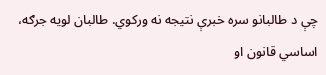چې د طالبانو سره خبرې نتیجه نه ورکوي. طالبان لویه جرګه، اساسي قانون او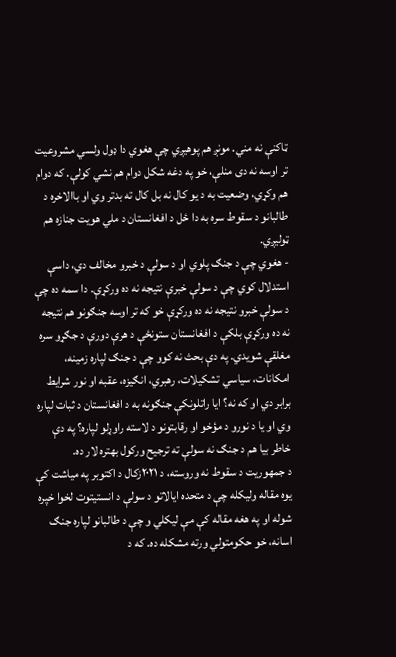ټاکنې نه مني. مونږ هم پوهیږي چې هغوي دا ډول ولسي مشروعیت تر اوسه نه دی منلې، خو په دغه شکل دوام هم نشي کولې. که دوام هم وکړي، وضعیت به د یو کال نه بل کال ته بدتر وي او باالاخره د طالبانو د سقوط سره به دا ځل د افغانستان د ملي هویت جنازه هم ټولیږي.
- هغوي چې د جنګ پلوي او د سولې د خبرو مخالف دي، داسې استدلال کوي چې د سولې خبرې نتیجه نه ده ورکړې. دا سمه ده چې د سولې خبرو نتیجه نه ده ورکړې خو که تر اوسه جنګونو هم نتیجه نه ده ورکړې بلکې د افغانستان ستونځې د هرې دورې د جګړو سره مغلقې شویدي. په دې بحث نه کوو چې د جنګ لپاره زمینه، امکانات، سیاسي تشکیلات، رهبري، انګیزه، عقبه او نور شرایط برابر دي او که نه؟ ایا راتلونکې جنګونه به د افغانستان د ثبات لپاره وي او یا د نورو د مؤخو او رقابتونو د لاسته راوړلو لپاره؟ په دې خاطر بیا هم د جنګ نه سولې ته ترجیح ورکول بهتره لار ده.
د جمهوریت د سقوط نه وروسته، د ۲۰۲۱زکال د اکتوبر په میاشت کې یوه مقاله ولیکله چې د متحده ایالاتو د سولې د انستیتوت لخوا خپره شوله او په هغه مقاله کې مې لیکلي و چې د طالبانو لپاره جنګ اسانه، خو حکومتولي ورته مشکله ده. که د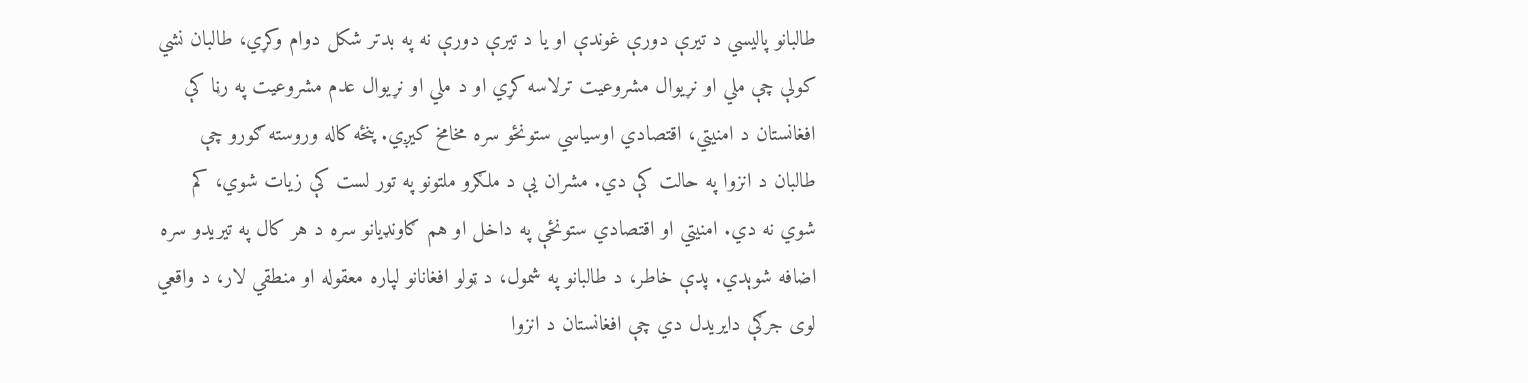طالبانو پالیسي د تیرې دورې غوندې او یا د تیرې دورې نه په بدتر شکل دوام وکړي، طالبان نشي کولې چې ملي او نړیوال مشروعیت ترلاسه کړي او د ملي او نړیوال عدم مشروعیت په رڼا کې افغانستان د امنیتي، اقتصادي اوسیاسي ستونځو سره مخامخ کیږي. پنځه کاله وروسته ګورو چې طالبان د انزوا په حالت کې دي. مشران یې د ملګرو ملتونو په تور لست کې زیات شوي، کم شوي نه دي. امنیتي او اقتصادي ستونځې په داخل او هم ګاونډیانو سره د هر کال په تیریدو سره اضافه شوېدي. پدې خاطر، د طالبانو په شمول، د ټولو افغانانو لپاره معقوله او منطقي لار، د واقعي لوی جرګې دایریدل دي چې افغانستان د انزوا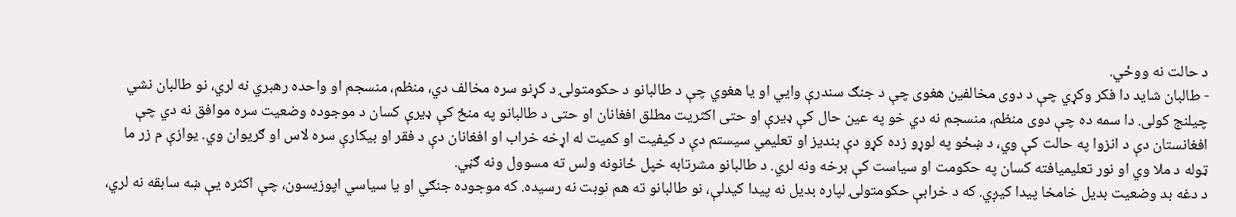د حالت نه ووځي.
- طالبان شاید دا فکر وکړي چې د دوی مخالفین هغوی چې د جنګ سندرې وایي او یا هغوي چې د طالبانو د حکومتولۍ د کړنو سره مخالف دي، منظم، منسجم او واحده رهبري نه لري، نو طالبان نشي چیلنج کولی. دا سمه ده چې دوی منظم، منسجم نه دي خو په عین حال کې ډیرې او حتی اکثریت مطلق افغانان او حتی د طالبانو په منځ کې ډیرې کسان د موجوده وضعیت سره موافق نه دي چې افغانستان دې د انزوا په حالت کې وي، د ښځو په لوړو زده کړو دې بندیز او تعلیمي سیستم دې د کیفیت او کمیت له اړخه خراب او افغانان دې د فقر او بیکارې سره لاس او ګریوان وي. یوازې م زر ما ټوله د ملا وي او نور تعلیمیافته کسان په حکومت او سیاست کې برخه ونه لري. د طالبانو مشرتابه خپل ځانونه ولس ته مسوول ونه ګڼي.
د دغه بد وضعیت بدیل خامخا پیدا کیږي. که د خرابې حکومتولۍ لپاره بدیل نه پیدا کیدلې، نو طالبانو ته هم نوبت نه رسیده. که موجوده جنګي او یا سیاسي اپوزیسون، چې اکثره یې ښه سابقه نه لري،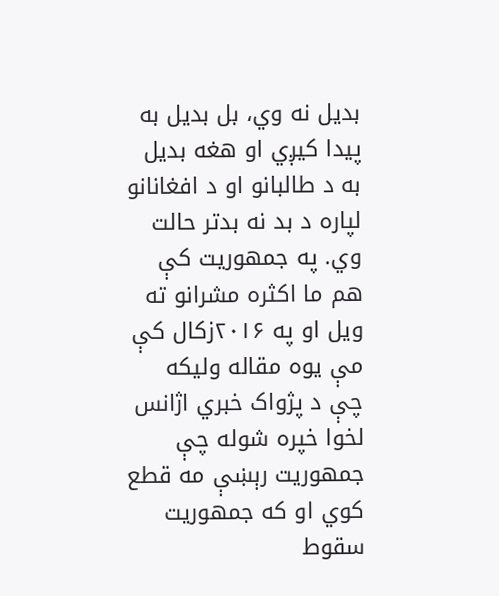بدیل نه وي، بل بدیل به پیدا کیږي او هغه بدیل به د طالبانو او د افغانانو لپاره د بد نه بدتر حالت وي. په جمهوریت کې هم ما اکثره مشرانو ته ویل او په ۲۰۱۶زکال کې مې یوه مقاله ولیکه چې د پژواک خبري اژانس لخوا خپره شوله چې جمهوریت رېښې مه قطع کوي او که جمهوریت سقوط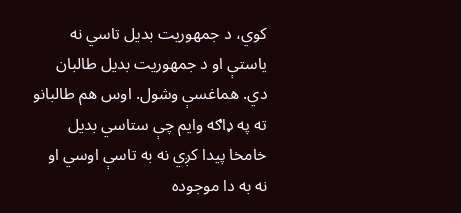کوي، د جمهوریت بدیل تاسي نه یاستې او د جمهوریت بدیل طالبان دي. هماغسې وشول. اوس هم طالبانو ته په ډاګه وایم چې ستاسي بدیل خامخا پیدا کږي نه به تاسې اوسي او نه به دا موجوده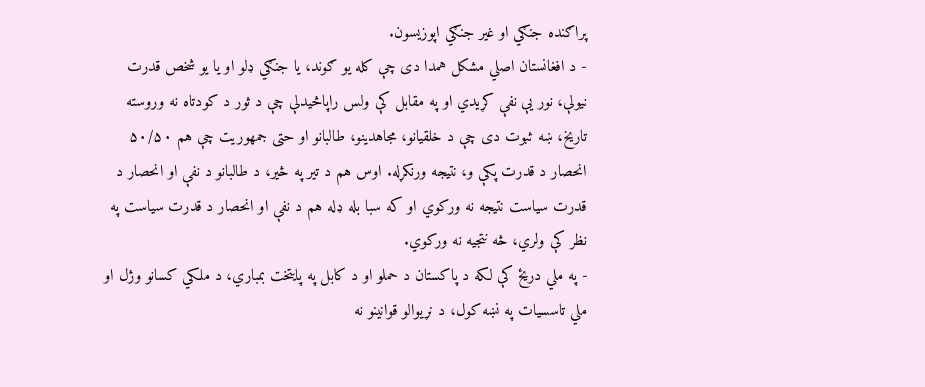پراګنده جنګي او غیر جنګي اپوزیسون.
- د افغانستان اصلي مشکل همدا دی چې کله یو ګوند، یا جنګي ډلو او یا یو شخص قدرت نیولې، نور یې نفې کړیدي او په مقابل کې ولس راپاڅیدلې چې د ثور د کودتاه نه وروسته تاریخ، ښه ثبوت دی چې د خلقیانو، مجاهدینو، طالبانو او حتی جمهوریت چې هم ۵۰/۵۰ انحصار د قدرت پکې و، نتیجه ورنکړله. اوس هم د تیر په څیر، د طالبانو د نفې او انحصار د قدرت سیاست نتیجه نه ورکوي او که سبا بله ډله هم د نفې او انحصار د قدرت سیاست په نظر کې ولري، څه نتجیه نه ورکوي.
- په ملي دریځ کې لکه د پاکستان د حملو او د کابل په پایتخت بمباري، د ملکي کسانو وژل او ملي تاسسیات په نښه کول، د نړیوالو قوانینو نه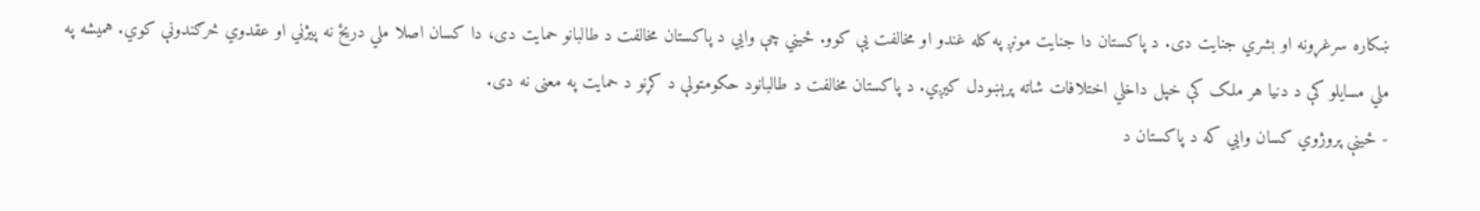ښکاره سرغړونه او بشري جنایت دی. د پاکستان دا جنایت مونږ په کله غندو او مخالفت یې کوو. ځیني چې وایي د پاکستان مخالفت د طالبانو حمایت دی، دا کسان اصلا ملي دریځ نه پیژني او عقدوي څرګندونې کوي. همیشه په ملي مسایلو کې د دنیا هر ملک کې خپل داخلي اختلافات شاته پرېښودل کیږي. د پاکستان مخالفت د طالبانود حکومتولې د کړنو د حمایت په معنی نه دی.
- ځینې پروژوي کسان وایي که د پاکستان د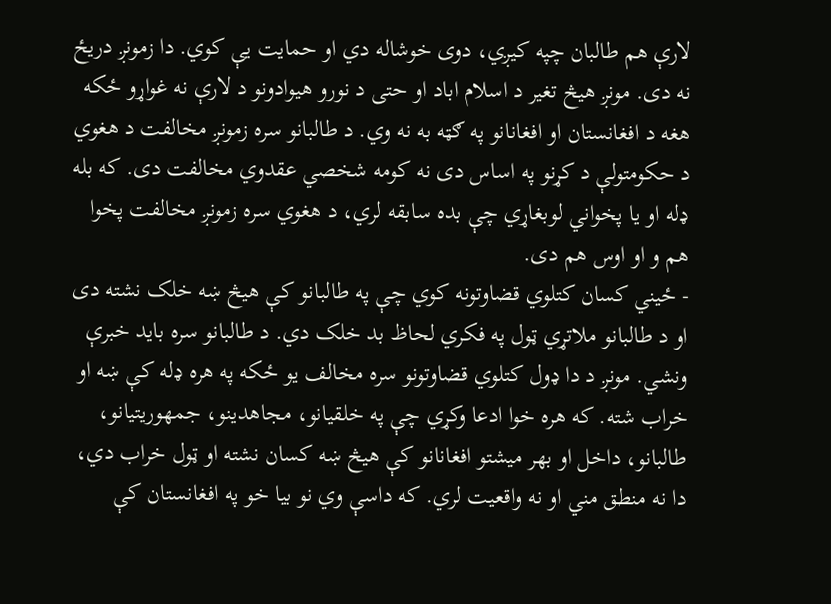لارې هم طالبان چپه کیږي، دوی خوشاله دي او حمایت یې کوي. دا زمونږ دریځ نه دی. مونږ هیڅ تغیر د اسلام اباد او حتی د نورو هیوادونو د لارې نه غواړو ځکه هغه د افغانستان او افغانانو په ګټه به نه وي. د طالبانو سره زمونږ مخالفت د هغوي د حکومتولې د کړنو په اساس دی نه کومه شخصي عقدوي مخالفت دی. که بله ډله او یا پخواني لوبغاړي چې بده سابقه لري، د هغوي سره زمونږ مخالفت پخوا هم و او اوس هم دی.
- ځیني کسان کتلوي قضاوتونه کوي چې په طالبانو کې هیڅ ښه خلک نشته دی او د طالبانو ملاتړي ټول په فکري لحاظ بد خلک دي. د طالبانو سره باید خبرې ونشي. مونږ د دا ډول کتلوي قضاوتونو سره مخالف یو ځکه په هره ډله کې ښه او خراب شته. که هره خوا ادعا وکړي چې په خلقیانو، مجاهدینو، جمهوریتیانو، طالبانو، داخل او بهر میشتو افغانانو کې هیڅ ښه کسان نشته او ټول خراب دي، دا نه منطق مني او نه واقعیت لري. که داسې وي نو بیا خو په افغانستان کې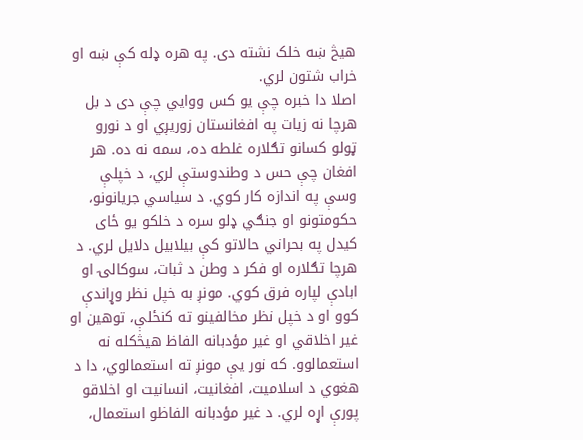هیڅ ښه خلک نشته دی. په هره ډله کې ښه او خراب شتون لري.
اصلا دا خبره چې یو کس ووایي چې دی د بل هرچا نه زیات په افغانستان زوریږي او د نورو ټولو کسانو تګلاره غلطه ده، سمه نه ده. هر افغان چې حس د وطندوستې لري، د خپلې وسې په اندازه کار کوي. د سیاسي جریانونو، حکومتونو او جنګي ډلو سره د خلکو یو ځای کیدل په بحراني حالاتو کې بیلابیل دلایل لري. د هرچا تګلاره او فکر د وطن د ثبات، سوکالۍ او ابادې لپاره فرق کوي. مونږ به خپل نظر وړاندې کوو او د خپل نظر مخالفینو ته کنځلې، توهین او غیر اخلاقي او غیر مؤدبانه الفاظ هیڅکله نه استعمالوو. که نور یې مونږ ته استعمالوي، دا د هغوي د اسلامیت، افغانیت، انسانیت او اخلاقو پورې اړه لري. د غیر مؤدبانه الفاظو استعمال،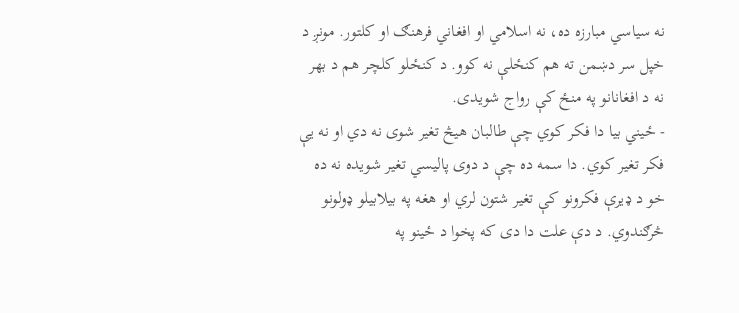نه سیاسي مبارزه ده، نه اسلامي او افغاني فرهنګ او کلتور. مونږ د خپل سر دښمن ته هم کنځلې نه کوو. د کنځلو کلچر هم د بهر نه د افغانانو په منځ کې رواج شویدی.
- ځیني بیا دا فکر کوي چې طالبان هیڅ تغیر شوی نه دي او نه یې فکر تغیر کوي. دا سمه ده چې د دوی پالیسي تغیر شویده نه ده خو د ډیرې فکرونو کې تغیر شتون لري او هغه په بیلابیلو ډولونو څرګندوي. د دې علت دا دی که پخوا د ځینو په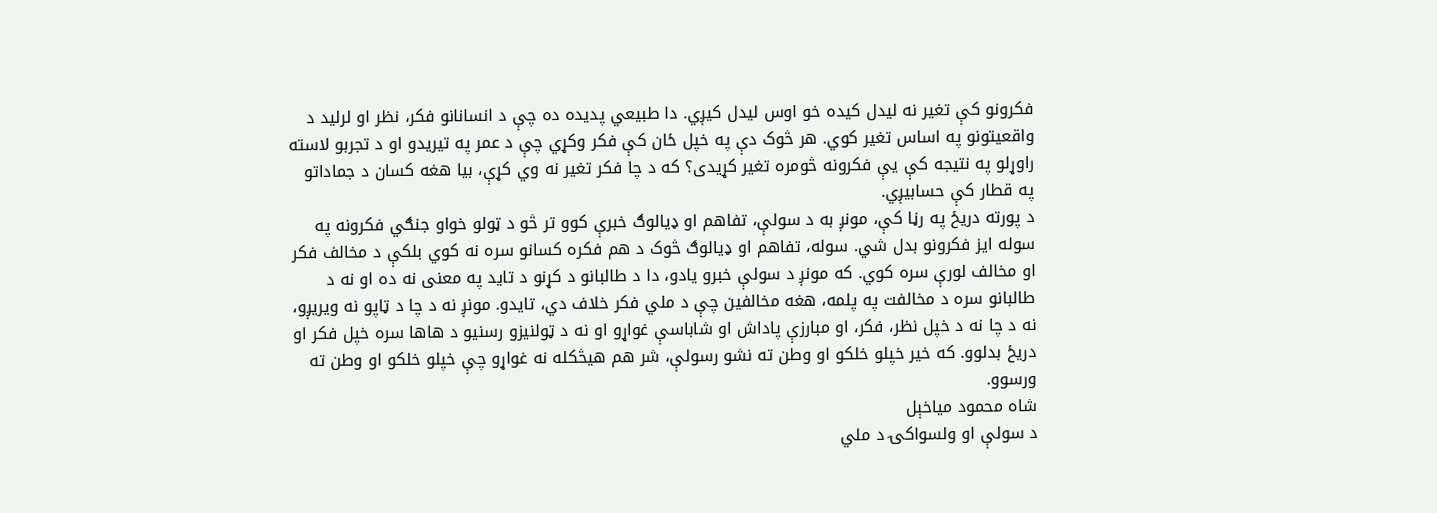فکرونو کې تغیر نه لیدل کیده خو اوس لیدل کیږي. دا طبیعي پدیده ده چې د انسانانو فکر، نظر او لرلید د واقعیتونو په اساس تغیر کوي. هر څوک دې په خپل ځان کې فکر وکړي چې د عمر په تیریدو او د تجربو لاسته راوړلو په نتیجه کې یې فکرونه څومره تغیر کړیدی؟ که د چا فکر تغیر نه وي کړې، بیا هغه کسان د جماداتو په قطار کې حسابیږي.
د پورته دریځ په رڼا کې، مونږ به د سولې، تفاهم او ډیالوګ خبرې کوو تر څو د ټولو خواو جنګي فکرونه په سوله ایز فکرونو بدل شي. سوله، تفاهم او ډیالوګ څوک د هم فکره کسانو سره نه کوي بلکې د مخالف فکر او مخالف لورې سره کوي. که مونږ د سولې خبرو یادو، دا د طالبانو د کړنو د تاید په معنی نه ده او نه د طالبانو سره د مخالفت په پلمه، هغه مخالفین چې د ملي فکر خلاف دي، تایدو. مونږ نه د چا د ټاپو نه ویریږو، نه د چا نه د خپل نظر، فکر، او مبارزې پاداش او شاباسې غواړو او نه د ټولنیزو رسنیو د هاها سره خپل فکر او دریځ بدلوو. که خیر خپلو خلکو او وطن ته نشو رسولې، شر هم هیڅکله نه غواړو چې خپلو خلکو او وطن ته ورسوو.
شاه محمود میاخېل
د سولې او ولسواکۍ د ملي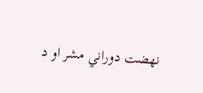نهضت دوراني مشر او د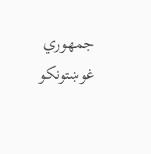جمهوري غوښتونکو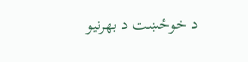د خوځښت د بهرنیو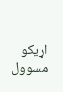اړیکو مسوول